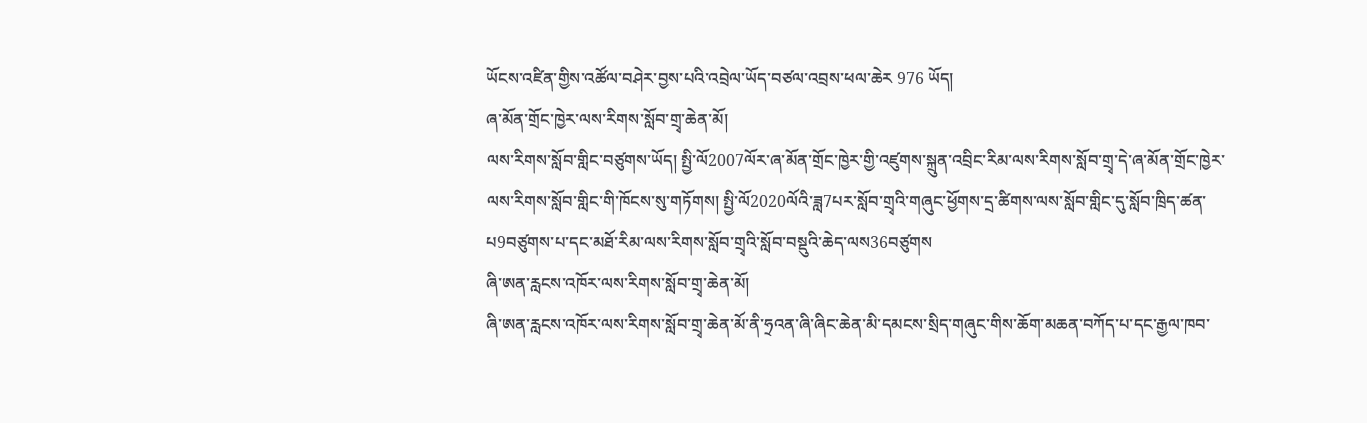ཡོངས་འཛིན་གྱིས་འཚོལ་བཤེར་བྱས་པའི་འབྲེལ་ཡོད་བཙལ་འབྲས་ཕལ་ཆེར 976 ཡོད།
ཞ་མོན་གྲོང་ཁྱེར་ལས་རིགས་སློབ་གྲྭ་ཆེན་མོ།
ལས་རིགས་སློབ་གླིང་བཙུགས་ཡོད། སྤྱི་ལོ2007ལོར་ཞ་མོན་གྲོང་ཁྱེར་གྱི་འཛུགས་སྐྲུན་འབྲིང་རིམ་ལས་རིགས་སློབ་གྲྭ་དེ་ཞ་མོན་གྲོང་ཁྱེར་ལས་རིགས་སློབ་གླིང་གི་ཁོངས་སུ་གཏོགས། སྤྱི་ལོ2020ལོའི་ཟླ7པར་སློབ་གྲྭའི་གཞུང་ཕྱོགས་དྲ་ཚིགས་ལས་སློབ་གླིང་དུ་སློབ་ཁྲིད་ཚན་པ9བཙུགས་པ་དང་མཐོ་རིམ་ལས་རིགས་སློབ་གྲྭའི་སློབ་བསྡུའི་ཆེད་ལས36བཙུགས
ཞི་ཨན་རླངས་འཁོར་ལས་རིགས་སློབ་གྲྭ་ཆེན་མོ།
ཞི་ཨན་རླངས་འཁོར་ལས་རིགས་སློབ་གྲྭ་ཆེན་མོ་ནི་ཧྲའན་ཞི་ཞིང་ཆེན་མི་དམངས་སྲིད་གཞུང་གིས་ཆོག་མཆན་བཀོད་པ་དང་རྒྱལ་ཁབ་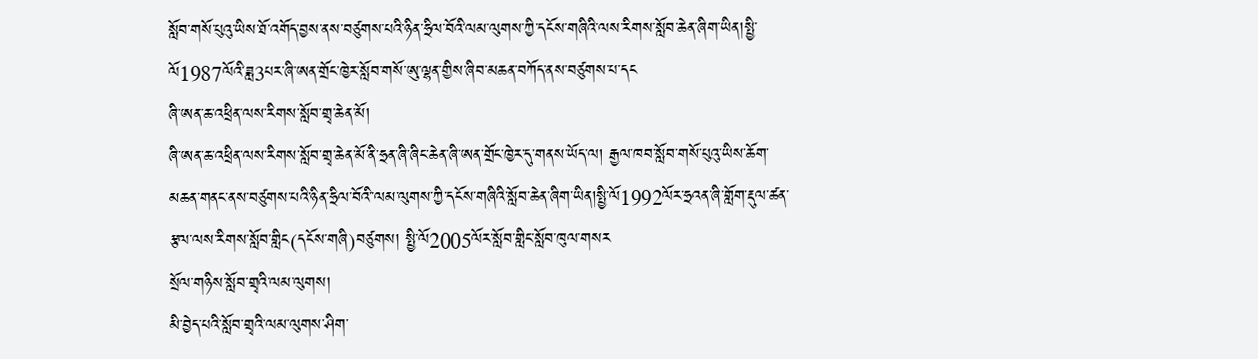སློབ་གསོ་པུའུ་ཡིས་ཐོ་འགོད་བྱས་ནས་བཙུགས་པའི་ཉིན་ཧྲིལ་བོའི་ལམ་ལུགས་ཀྱི་དངོས་གཞིའི་ལས་རིགས་སློབ་ཆེན་ཞིག་ཡིན།སྤྱི་ལོ1987ལོའི་ཟླ3པར་ཞི་ཨན་གྲོང་ཁྱེར་སློབ་གསོ་ཨུ་ལྷན་གྱིས་ཞིབ་མཆན་བཀོད་ནས་བཙུགས་པ་དང
ཞི་ཨན་ཆ་འཕྲིན་ལས་རིགས་སློབ་གྲྭ་ཆེན་མོ།
ཞི་ཨན་ཆ་འཕྲིན་ལས་རིགས་སློབ་གྲྭ་ཆེན་མོ་ནི་ཧྲན་ཞི་ཞིང་ཆེན་ཞི་ཨན་གྲོང་ཁྱེར་དུ་གནས་ཡོད་ལ། རྒྱལ་ཁབ་སློབ་གསོ་པུའུ་ཡིས་ཆོག་མཆན་གནང་ནས་བཙུགས་པའི་ཉིན་ཧྲིལ་བོའི་་ལམ་ལུགས་ཀྱི་དངོས་གཞིའི་སློབ་ཆེན་ཞིག་ཡིན།སྤྱི་ལོ1992ལོར་ཧྲའན་ཞི་གློག་རྡུལ་ཚན་རྩལ་ལས་རིགས་སློབ་གླིང(དངོས་གཞི)བཙུགས། སྤྱི་ལོ2005ལོར་སློབ་གླིང་སློབ་ཁུལ་གསར
སྲོལ་གཉིས་སློབ་གྲྭའི་ལམ་ལུགས།
མི་བྱེད་པའི་སློབ་གྲྭའི་ལམ་ལུགས་ཤིག་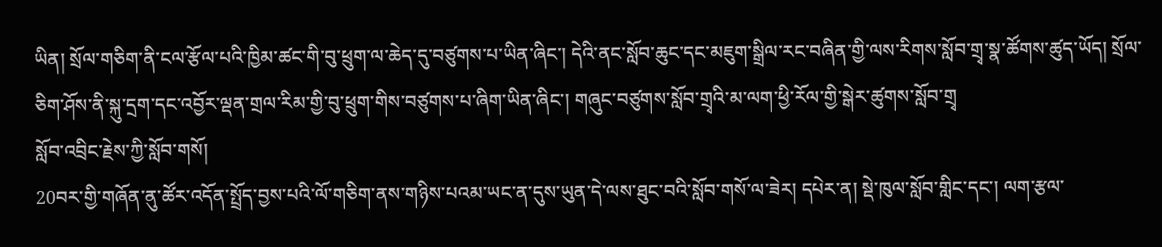ཡིན། སྲོལ་གཅིག་ནི་ངལ་རྩོལ་པའི་ཁྱིམ་ཚང་གི་བུ་ཕྲུག་ལ་ཆེད་དུ་བཙུགས་པ་ཡིན་ཞིང་། དེའི་ནང་སློབ་ཆུང་དང་མཇུག་སྒྲིལ་རང་བཞིན་གྱི་ལས་རིགས་སློབ་གྲྭ་སྣ་ཚོགས་ཚུད་ཡོད། སྲོལ་ཅིག་ཤོས་ནི་སྐུ་དྲག་དང་འབྱོར་ལྡན་གྲལ་རིམ་གྱི་བུ་ཕྲུག་གིས་བཙུགས་པ་ཞིག་ཡིན་ཞིང་། གཞུང་བཙུགས་སློབ་གྲྭའི་མ་ལག་ཕྱི་རོལ་གྱི་སྒེར་ཚུགས་སློབ་གྲྭ
སློབ་འབྲིང་རྗེས་ཀྱི་སློབ་གསོ།
20བར་གྱི་གཞོན་ནུ་ཚོར་འདོན་སྤྲོད་བྱས་པའི་ལོ་གཅིག་ནས་གཉིས་པའམ་ཡང་ན་དུས་ཡུན་དེ་ལས་ཐུང་བའི་སློབ་གསོ་ལ་ཟེར། དཔེར་ན། སྡེ་ཁུལ་སློབ་གླིང་དང་། ལག་རྩལ་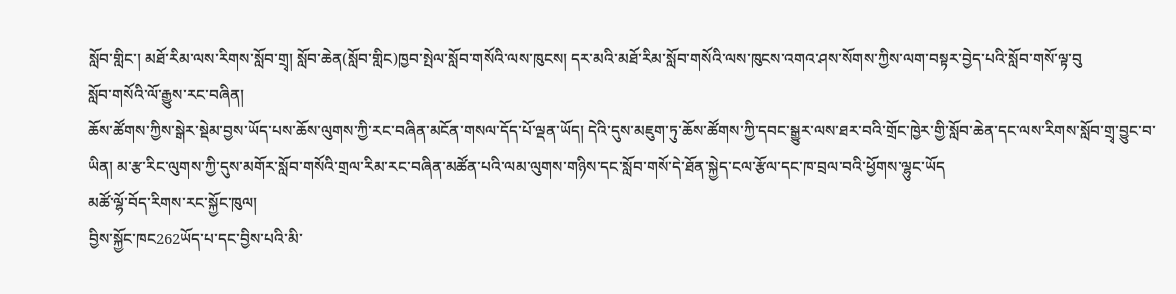སློབ་གླིང་། མཐོ་རིམ་ལས་རིགས་སློབ་གྲྭ། སློབ་ཆེན(སློབ་གླིང)ཁྱབ་སྤེལ་སློབ་གསོའི་ལས་ཁུངས། དར་མའི་མཐོ་རིམ་སློབ་གསོའི་ལས་ཁུངས་འགའ་ཤས་སོགས་ཀྱིས་ལག་བསྟར་བྱེད་པའི་སློབ་གསོ་ལྟ་བུ
སློབ་གསོའི་ལོ་རྒྱུས་རང་བཞིན།
ཆོས་ཚོགས་ཀྱིས་སྒེར་སྡེམ་བྱས་ཡོད་པས་ཆོས་ལུགས་ཀྱི་རང་བཞིན་མངོན་གསལ་དོད་པོ་ལྡན་ཡོད། དེའི་དུས་མཇུག་ཏུ་ཆོས་ཚོགས་ཀྱི་དབང་སྒྱུར་ལས་ཐར་བའི་གྲོང་ཁྱེར་གྱི་སློབ་ཆེན་དང་ལས་རིགས་སློབ་གྲྭ་བྱུང་བ་ཡིན། མ་རྩ་རིང་ལུགས་ཀྱི་དུས་མགོར་སློབ་གསོའི་གྲལ་རིམ་རང་བཞིན་མཚོན་པའི་ལམ་ལུགས་གཉིས་དང་སློབ་གསོ་དེ་ཐོན་སྐྱེད་ངལ་རྩོལ་དང་ཁ་བྲལ་བའི་ཕྱོགས་ལྷུང་ཡོད
མཚོ་ལྷོ་བོད་རིགས་རང་སྐྱོང་ཁུལ།
བྱིས་སྐྱོང་ཁང262ཡོད་པ་དང་བྱིས་པའི་མི་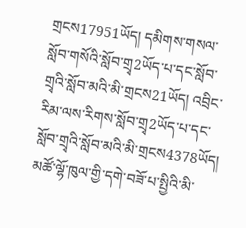གྲངས17951ཡོད། དམིགས་གསལ་སློབ་གསོའི་སློབ་གྲྭ2ཡོད་པ་དང་སློབ་གྲྭའི་སློབ་མའི་མི་གྲངས21ཡོད། འབྲིང་རིམ་ལས་རིགས་སློབ་གྲྭ2ཡོད་པ་དང་སློབ་གྲྭའི་སློབ་མའི་མི་གྲངས4378ཡོད། མཚོ་ལྷོ་ཁུལ་གྱི་དགེ་བཟོ་པ་སྤྱིའི་མི་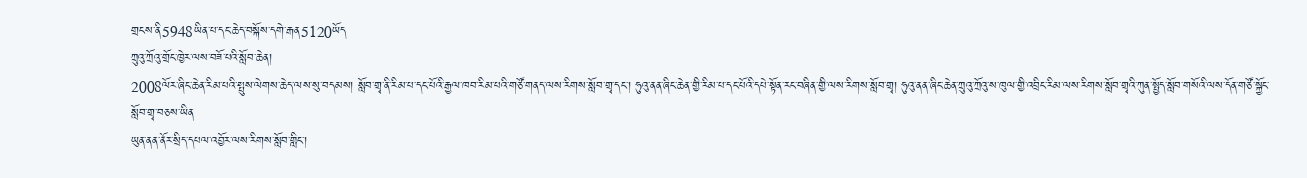གྲངས་ནི5948ཡིན་པ་དང་ཆེད་བསྐོས་དགེ་རྒན5120ཡོད
ཀྲུའུ་ཀྲོའུ་གྲོང་ཁྱེར་ལས་བཟོ་པའི་སློབ་ཆེན།
2008ལོར་ཞིང་ཆེན་རིམ་པའི་སྤུས་ལེགས་ཆེད་ལས་སུ་བདམས། སློབ་གྲྭ་ནི་རིམ་པ་དང་པོའི་རྒྱལ་ཁབ་རིམ་པའི་གཙོ་གནད་ལས་རིགས་སློབ་གྲྭ་དང་། ཧུའུ་ནན་ཞིང་ཆེན་གྱི་རིམ་པ་དང་པོའི་དཔེ་སྟོན་རང་བཞིན་གྱི་ལས་རིགས་སློབ་གྲྭ། ཧུའུ་ནན་ཞིང་ཆེན་ཀྲུའུ་ཀྲོའུ་ས་ཁུལ་གྱི་འབྲིང་རིམ་ལས་རིགས་སློབ་གྲྭའི་ཀུན་སྤྱོད་སློབ་གསོའི་ལས་དོན་གཙོ་སྐྱོང་སློབ་གྲྭ་བཅས་ཡིན
ཡུན་ནན་ནོར་སྲིད་དཔལ་འབྱོར་ལས་རིགས་སློབ་གླིང་།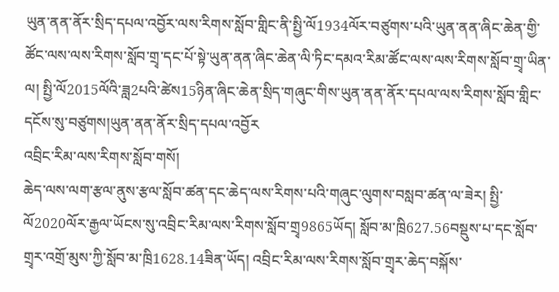ཡུན་ནན་ནོར་སྲིད་དཔལ་འབྱོར་ལས་རིགས་སློབ་གླིང་ནི་སྤྱི་ལོ1934ལོར་བཙུགས་པའི་ཡུན་ནན་ཞིང་ཆེན་གྱི་ཚོང་ལས་ལས་རིགས་སློབ་གྲྭ་དང་པོ་སྟེ་ཡུན་ནན་ཞིང་ཆེན་ལི་ཏིང་དམའ་རིམ་ཚོང་ལས་ལས་རིགས་སློབ་གྲྭ་ཡིན་ལ། སྤྱི་ལོ2015ལོའི་ཟླ2པའི་ཚེས15ཉིན་ཞིང་ཆེན་སྲིད་གཞུང་གིས་ཡུན་ནན་ནོར་དཔལ་ལས་རིགས་སློབ་གླིང་དངོས་སུ་བཙུགས།ཡུན་ནན་ནོར་སྲིད་དཔལ་འབྱོར
འབྲིང་རིམ་ལས་རིགས་སློབ་གསོ།
ཆེད་ལས་ལག་རྩལ་ནུས་རྩལ་སློབ་ཚན་དང་ཆེད་ལས་རིགས་པའི་གཞུང་ལུགས་བསླབ་ཚན་ལ་ཟེར། སྤྱི་ལོ2020ལོར་རྒྱལ་ཡོངས་སུ་འབྲིང་རིམ་ལས་རིགས་སློབ་གྲྭ9865ཡོད། སློབ་མ་ཁྲི627.56བསྡུས་པ་དང་སློབ་གྲྭར་འགྲོ་མུས་ཀྱི་སློབ་མ་ཁྲི1628.14ཟིན་ཡོད། འབྲིང་རིམ་ལས་རིགས་སློབ་གྲྭར་ཆེད་བསྐོས་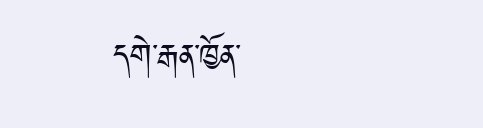དགེ་རྒན་ཁྱོན་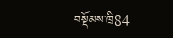བསྡོམས་ཁྲི84